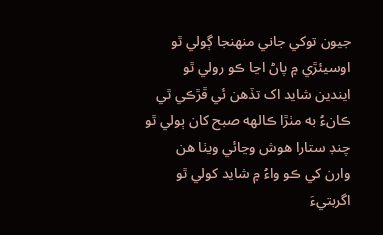جيون توکي جاني منهنجا ڳولي ٿو
اوسيئڙي ۾ پاڻ اڃا ڪو رولي ٿو
ايندين شايد اک تڏهن ئي ڦڙڪي ٿي
ڪانءُ به مٺڙا ڪالهه صبح کان ٻولي ٿو
چنڊ ستارا هوش وڃائي ويٺا هن
وارن کي ڪو واءُ ۾ شايد کولي ٿو
اگربتيءَ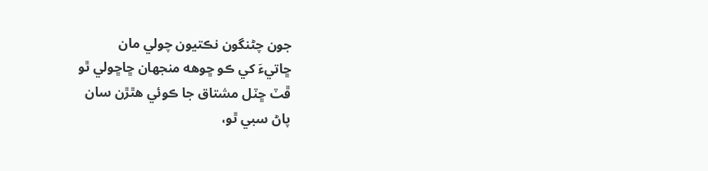جون چڻنگون نڪتيون چولي مان
ڇاتيءَ کي ڪو ڇوهه منجهان ڇاڇولي ٿو
ڦٽ ڇٽل مشتاق جا ڪوئي هٿڙن سان
پاڻ سبي ٿو،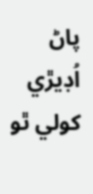پاڻ اُڊيڙي کولي ٿو